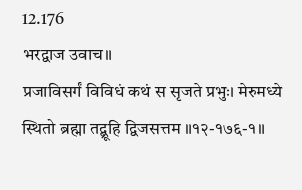12.176
भरद्वाज उवाच॥
प्रजाविसर्गं विविधं कथं स सृजते प्रभुः। मेरुमध्ये स्थितो ब्रह्मा तद्ब्रूहि द्विजसत्तम ॥१२-१७६-१॥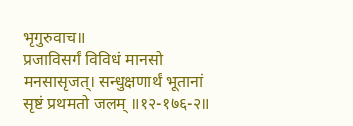भृगुरुवाच॥
प्रजाविसर्गं विविधं मानसो मनसासृजत्। सन्धुक्षणार्थं भूतानां सृष्टं प्रथमतो जलम् ॥१२-१७६-२॥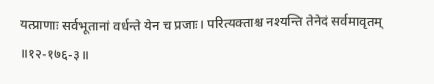यत्प्राणाः सर्वभूतानां वर्धन्ते येन च प्रजाः। परित्यक्ताश्च नश्यन्ति तेनेदं सर्वमावृतम् ॥१२-१७६-३॥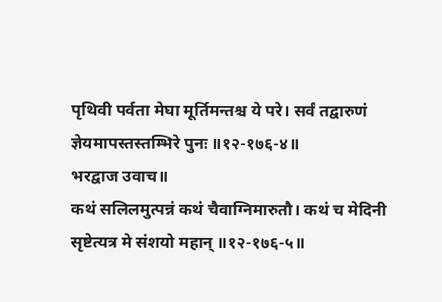पृथिवी पर्वता मेघा मूर्तिमन्तश्च ये परे। सर्वं तद्वारुणं ज्ञेयमापस्तस्तम्भिरे पुनः ॥१२-१७६-४॥
भरद्वाज उवाच॥
कथं सलिलमुत्पन्नं कथं चैवाग्निमारुतौ। कथं च मेदिनी सृष्टेत्यत्र मे संशयो महान् ॥१२-१७६-५॥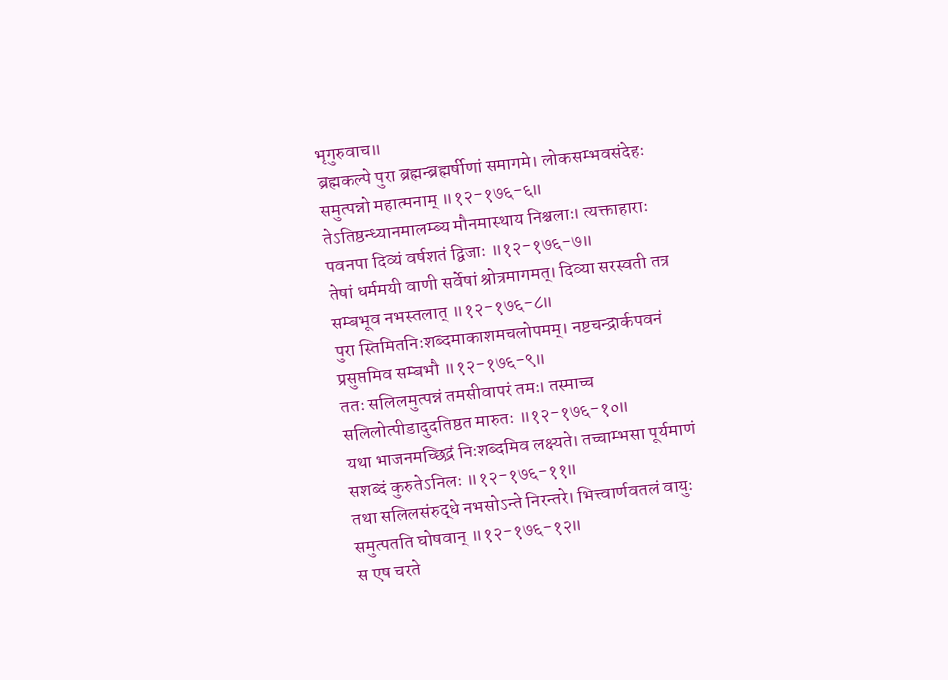भृगुरुवाच॥
ब्रह्मकल्पे पुरा ब्रह्मन्ब्रह्मर्षीणां समागमे। लोकसम्भवसंदेहः समुत्पन्नो महात्मनाम् ॥१२-१७६-६॥
तेऽतिष्ठन्ध्यानमालम्ब्य मौनमास्थाय निश्चलाः। त्यक्ताहाराः पवनपा दिव्यं वर्षशतं द्विजाः ॥१२-१७६-७॥
तेषां धर्ममयी वाणी सर्वेषां श्रोत्रमागमत्। दिव्या सरस्वती तत्र सम्बभूव नभस्तलात् ॥१२-१७६-८॥
पुरा स्तिमितनिःशब्दमाकाशमचलोपमम्। नष्टचन्द्रार्कपवनं प्रसुप्तमिव सम्बभौ ॥१२-१७६-९॥
ततः सलिलमुत्पन्नं तमसीवापरं तमः। तस्माच्च सलिलोत्पीडादुदतिष्ठत मारुतः ॥१२-१७६-१०॥
यथा भाजनमच्छिद्रं निःशब्दमिव लक्ष्यते। तच्चाम्भसा पूर्यमाणं सशब्दं कुरुतेऽनिलः ॥१२-१७६-११॥
तथा सलिलसंरुद्धे नभसोऽन्ते निरन्तरे। भित्त्वार्णवतलं वायुः समुत्पतति घोषवान् ॥१२-१७६-१२॥
स एष चरते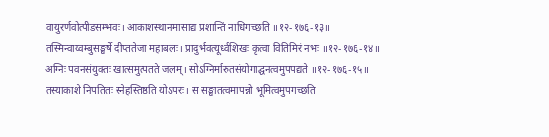वायुरर्णवोत्पीडसम्भवः। आकाशस्थानमासाद्य प्रशान्तिं नाधिगच्छति ॥१२-१७६-१३॥
तस्मिन्वाय्वम्बुसङ्घर्षे दीप्ततेजा महाबलः। प्रादुर्भवत्यूर्ध्वशिखः कृत्वा वितिमिरं नभः ॥१२-१७६-१४॥
अग्निः पवनसंयुक्तः खात्समुत्पतते जलम्। सोऽग्निर्मारुतसंयोगाद्घनत्वमुपपद्यते ॥१२-१७६-१५॥
तस्याकाशे निपतितः स्नेहस्तिष्ठति योऽपरः। स सङ्घातत्वमापन्नो भूमित्वमुपगच्छति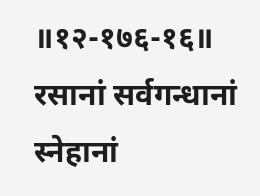॥१२-१७६-१६॥
रसानां सर्वगन्धानां स्नेहानां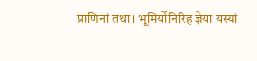प्राणिनां तथा। भूमिर्योनिरिह ज्ञेया यस्यां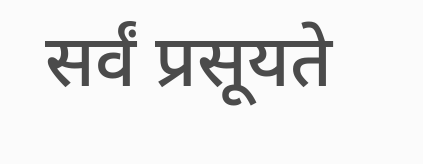सर्वं प्रसूयते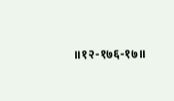॥१२-१७६-१७॥